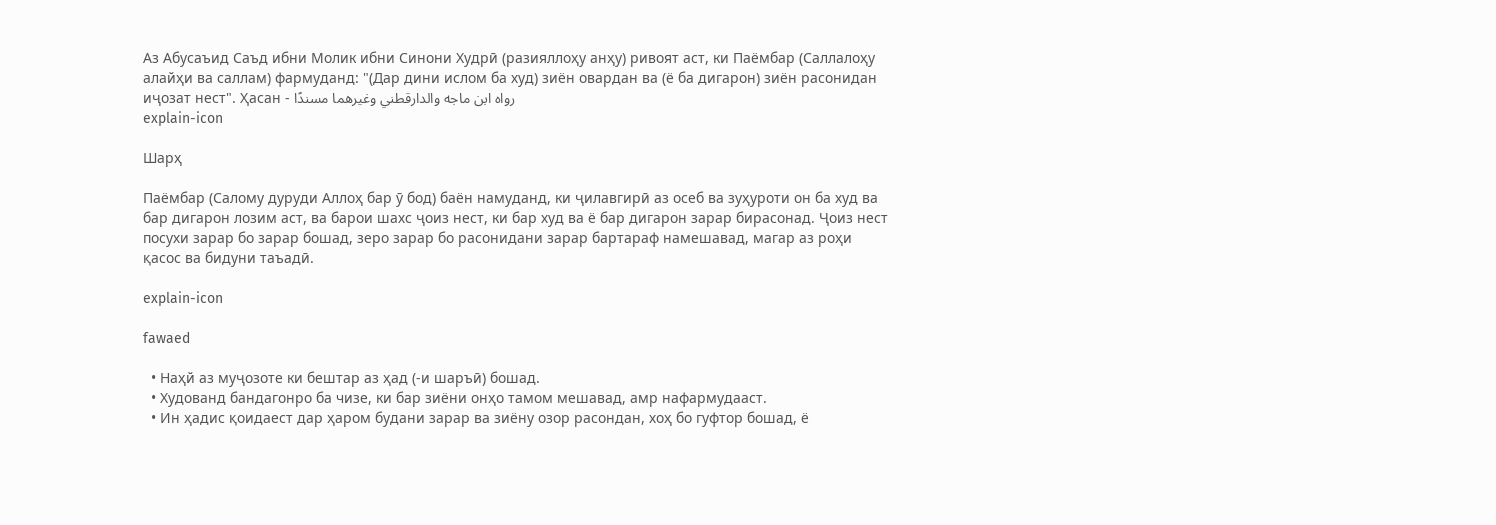Аз Абусаъид Саъд ибни Молик ибни Синони Худрӣ (разияллоҳу анҳу) ривоят аст, ки Паёмбар (Саллалоҳу алайҳи ва саллам) фармуданд: "(Дар дини ислом ба худ) зиён овардан ва (ё ба дигарон) зиён расонидан иҷозат нест". Ҳасан - رواه ابن ماجه والدارقطني وغيرهما مسندًا
explain-icon

Шарҳ

Паёмбар (Салому дуруди Аллоҳ бар ӯ бод) баён намуданд, ки ҷилавгирӣ аз осеб ва зуҳуроти он ба худ ва бар дигарон лозим аст, ва барои шахс ҷоиз нест, ки бар худ ва ё бар дигарон зарар бирасонад. Ҷоиз нест посухи зарар бо зарар бошад, зеро зарар бо расонидани зарар бартараф намешавад, магар аз роҳи қасос ва бидуни таъадӣ.

explain-icon

fawaed

  • Наҳй аз муҷозоте ки бештар аз ҳад (-и шаръӣ) бошад.
  • Худованд бандагонро ба чизе, ки бар зиёни онҳо тамом мешавад, амр нафармудааст.
  • Ин ҳадис қоидаест дар ҳаром будани зарар ва зиёну озор расондан, хоҳ бо гуфтор бошад, ё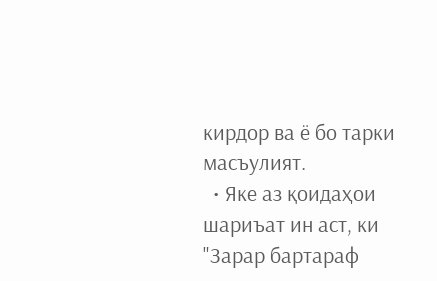кирдор ва ё бо тарки масъулият.
  • Яке аз қоидаҳои шариъат ин аст, ки "Зарар бартараф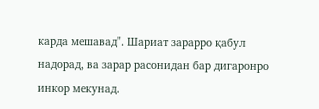карда мешавад". Шариат зарарро қабул надорад, ва зарар расонидан бар дигаронро инкор мекунад.